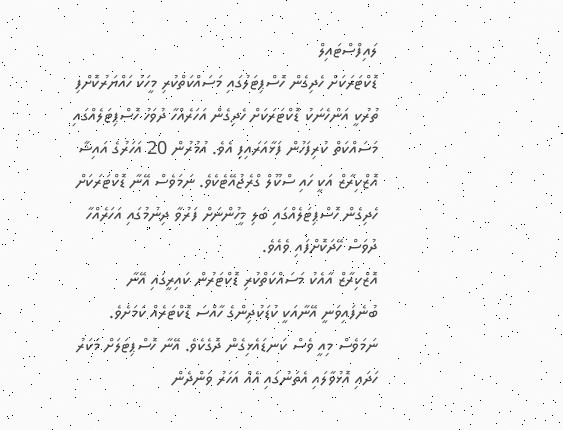ލައިފްސްޓައިލް
ޑޮކްޓަރަކަށް ހެދިގެން ހޮސްޕިޓަލުގައި މަސައްކަތްކުރި މީހަކު ހައްޔަރުކޮށްފި
ތުރުކީ އަންހެނަކު ޑޮކްޓަރަކަށް ހެދިގެން އަހަރެއްހާ ދުވަހު ހޮސްޕިޓަލެއްގައި މަސައްކަތް ކުރިފަހުން ފަޅާއަރައިފި އެވެ. އުމުރުން 20 އަހަރުގެ އައިޝާ އޮޒްކިރާޒް އަކީ ހައި ސްކޫލް ގްރެޖުއޭޓެކެވެ. ނަމަވެސް އޭނާ ޑޮކްޓަރަކަށް ހެދިގެން ހޮސްޕިޓަލެއްގައި ބަލި މީހުންނަށް ފަރުވާ ދިނުމުގައި އަހަރެއްހާ ދުވަސް ހޭދަކޮށްފައި ވެއެވެ.
އޮޒްކިރާޒް އާއެކު މަސައްކަތްކުރި ޑޮކްޓަރުން ކައިރީގައި އޭނާ ބުނެފައިވަނީ އޭނާއަކީ ކުޑަކުދިންގެ ހާއްސަ ޑޮކްޓަރެއް ކަމަށެވެ. ނަމަވެސް މިއީ ވެސް ކަނޑައެޅިގެން ދޮގެކެވެ. އޭނާ ހޮސްޕިޓަލަށް މަކަރު ހަދައި އޮޅުވާލައި އެތަނުގައި އެއް އަހަރު ވަންދެން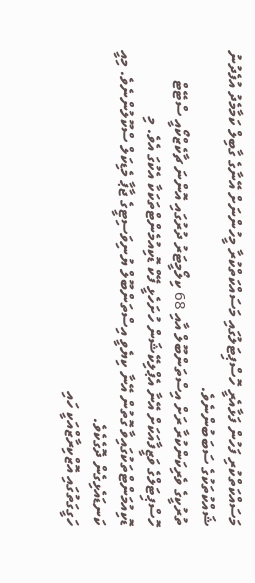މަސައްކަތްކުރި ފަހުން ފަޅާއެރީ ހޮސްޕިޓަލުގައި މަސައްކަތްކުރާ މީހުންނަށް އޭނާގެ ގާބިލް ކަމާމެދު އުފެދުނު ޝައްކުތަކުގެ ސަބަބުންނެވެ.
ތުރުކީގެ ވެރިކަންކުރާ ރަށް އިސްތަންބޫލް އާއި 68 ކިލޯމީޓަރު ދުރުގައި އޮންނަ ޗާކެޒްކޯއީ ސްޓޭޓް ހޮސްޕިޓަލްގެ ވަޒީފާއަކަށް އޭނާ އެޕްލިކޭޝަން ހުށަހެޅީ ފޭކް ޑޮކިއުމެންޓްތަކަކާ އެކުގަ އެވެ. މި ޑޮކިއުމަންޓްތަކުގައިވާ ގޮތުން އޭނާ ކިޔެވީ އިސްތަންބޫލް ޔުނިވަސިޓީގެ ޖާޕާ މެޑިކަލް ސްކޫލުންނެވެ. މިއީ ކަނޑައެޅިގެން ދޮގެކެވެ.
ހަގީގަތުގައި އޮޒްކިރާޒްއަކީ ހައި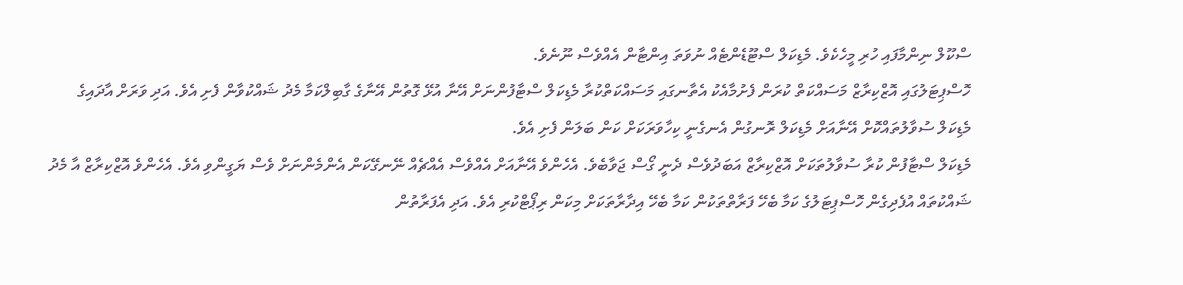ސްކޫލް ނިންމާފައި ހުރި މީހެކެވެ. މެޑިކަލް ސްޓޫޑެންޓެއް ނުވަތަ އިންޓާން އެއްވެސް ނޫނެވެ.
ހޮސްޕިޓަލުގައި އޮޒްކިރާޒް މަސައްކަތް ކުރަން ފެށުމާއެކު އެތާނގައި މަސައްކަތްކުރާ މެޑިކަލް ސްޓާފުންނަށް އޭނާ އުޅޭ ގޮތުން އޭނާގެ ގާބިލްކަމާ މެދު ޝައްކުވާން ފެށި އެވެ. އަދި ވަރަށް އާދައިގެ މެޑިކަލް ސުވާލުތައްކޮށް އޭނާއަށް މެޑިކަލް ރޮނގުން އެނގެނީ ކިހާވަރަކަށް ކަން ބަލަން ފެށި އެވެ.
މެޑިކަލް ސްޓާފުން ކުރާ ސުވާލުތަކަށް އޮޒްކިރާޒް އަބަދުވެސް ދެނީ ގޯސް ޖަވާބެވެ. އެހެންވެ އޭނާއަށް އެއްވެސް އެއްޗެއް ނޭނގޭކަން އެންމެންނަށް ވެސް ޔަގީންވި އެވެ. އެހެންވެ އޮޒްކިރާޒް އާ މެދު ޝައްކުތައް އުފެދިގެން ހޮސްޕިޓަލުގެ ކަމާ ބެހޭ ފަރާތްތަކުން ކަމާ ބެހޭ އިދާރާތަކަށް މިކަން ރިޕޯޓްކުރި އެވެ. އަދި އެފަރާތުން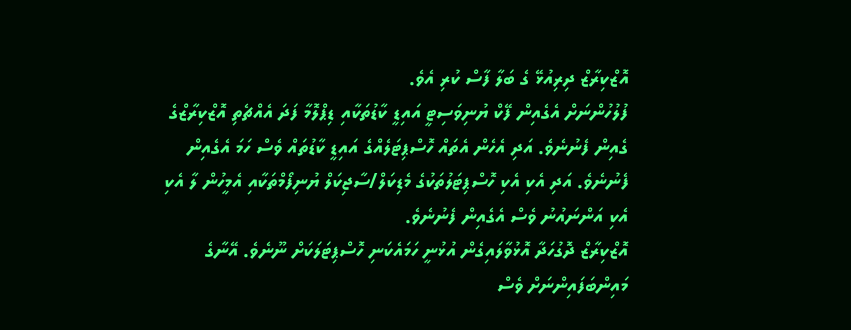އޮޒްކިރާޒް ދިރިއުޅޭ ގެ ބަލާ ފާސް ކުރި އެވެ.
ފުލުހުންނަށް އެގެއިން ފޭކް ޔުނިވަސިޓީ އައިޑީ ކާޑުތަކާއި ޑިޕްލޮމާ ފަދަ އެއްޗެތި އޮޒްކިރާޒްގެ ގެއިން ފެނުނެވެ. އަދި އެހެން އެތައް ހޮސްޕިޓަލެއްގެ އައިޑީ ކާޑުތައް ވެސް ހަމަ އެގެއިން ފެނުނެވެ. އަދި އެކި އެކި ހޮސްޕިޓަލުތަކުގެ މެޑިކަލް/ސާޖިކަލް ޔުނިފޯމްތަކާއި އެމީހުން ލާ އެކި އެކި އަންނައުނު ވެސް އެގެއިން ފެނުނެވެ.
އޮޒްކިރާޒް ދޮގުހަދާ އޮޅުވާލައިގެން އުޅުނީ ހަމައެކަނި ހޮސްޕިޓަލަކަށް ނޫނެވެ. އޭނާގެ މައިންބަފައިންނަށް ވެސް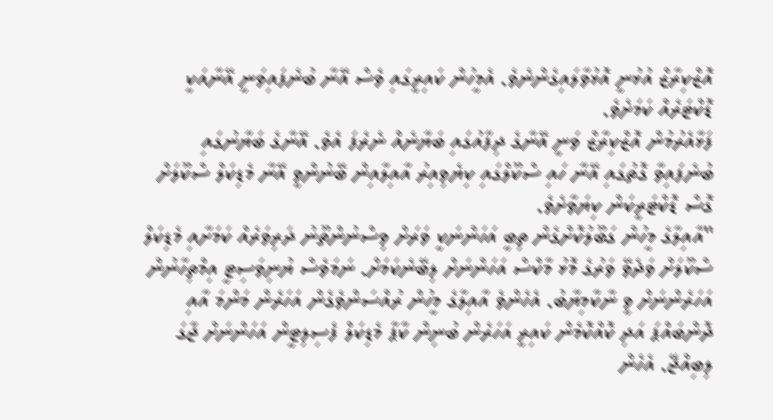އޮޒްކިރާޒް އުޅުނީ އޮޅުވާލައިގެންނެވެ. އެމީހުން ކައިރީގައި ވެސް އޭނާ ބުނެފައިވަނީ އޭނާއަކީ ޑޮކްޓަރެއް ކަމަށެވެ.
ފަޅާއެރުމުން އޮޒްކިރާޒް ވަނީ އޭނާގެ ދިފާއުގައި ބަޔާނެއް ނެރެފަ އެވެ. އޭނާގެ ބަޔާނުގައި ބުނެފައިވާ ގޮތުގައި އޭނާ ހައި ސްކޫލްގައި ކިޔެވިއިރު އާއިލާއިން ބޭނުންވީ އޭނާ މެޑިކަލް ސްކޫލަށް ގޮސް ޑޮކްޓަރީކަން ކިޔަވާށެވެ.
"އާއިލާގެ މީހުން ގަބޫލުކޮށްގެން ތިބީ އަހަންނަކީ ވަރަށް ވިސްނުންތޫނު ދަރިވަރެއް ކަމަށާއި މެޑިކަލް ސްކޫލަށް ވަދެވޭ ވަރުގެ މޮޅު މާކްސް އަހަންނަށް ލިބޭނެކަމަށް. ނަމަވެސް ޔުނިވަސިޓީ އިމްތިހާނުން އަހަރެންނަށް ވީ ނާކާމިޔާބު. އެހެންވެ އާއިލާގެ މީހުން ރުއްސަންވެގެން އަހަރެން މަންމަ އާއި ދޮންބައްޕަ އަދި ކޮއްކޮމެން ކައިރީ އަހަރެން ބުނިން ކާޕާ މެޑިކަލް ފެސިލިޓީން އަހަންނަށް ޖާގަ ލިބިއްޖޭ. އެހެން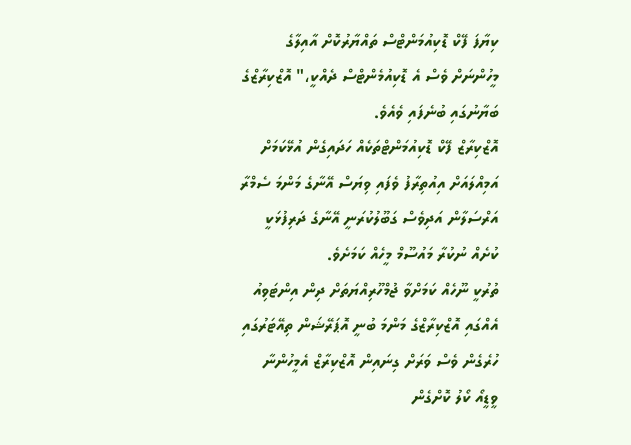ކިޔާފަ ފޭކް ޑޮކިއުމަންޓްސް ތައްޔާރުކޮށް އާއިލާގެ މީހުންނަށް ވެސް އެ ޑޮކިއުމެންޓްސް ދެއްކީ،" އޮޒްކިރާޒްގެ ބަޔާނުގައި ބުނެފައި ވެއެވެ.
އޮޒްކިރާޒް ފޭކް ޑޮކިއުމަންޓްތަކެއް ހަދައިގެން އުޅޭކަމަށް އަމިއްލައަށް އިއުތިރާފު ވެފައި ވިޔަސް އޭނާގެ މަންމަ ސެމްރާ އަރްސަލާން އަދިވެސް ގަބޫލުކުރަނީ އޭނާގެ ދަރިފުޅަކީ ކުށެއް ނުކުރާ މައުސޫމް މީހެއް ކަމަށެވެ.
ތުރުކީ ނޫހެއް ކަމަށްވާ ޖުމްހޫރިއްޔަތަށް ދިން އިންޓަވިއު އެއްގައި އޮޒްކިރާޒްގެ މަންމަ ބުނީ އޮޕަރޭޝަން ތިއޭޓަރުގައި ހުރެގެން ވެސް ވަރަށް ގިނައިން އޮޒްކިރާޒް އެމީހުންނާ ވީޑީއޯ ކޯލު ކޮށްގެން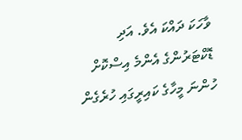ވާހަކަ ދައްކަ އެވެ. އަދި ޑޮކްޓަރުންގެ އެންމެ އިސްކޮށް ހުންނަ މީހާގެ ކައިރީގައި ހުރެގެން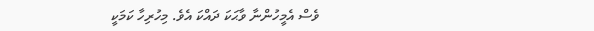ވެސް އެމީހުންނާ ވާޙަކަ ދައްކަ އެވެ. މިހުރިހާ ކަމަކީ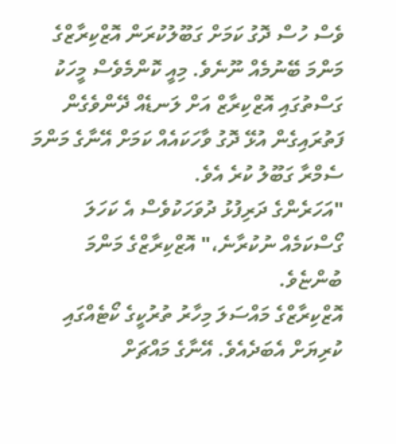ވެސް ހުސް ދޮގު ކަމަށް ގަބޫލުކުރަން އޮޒްކިރާޒްގެ މަންމަ ބޭނުމެއް ނޫނެވެ. މިއީ ކޮންމެވެސް މީހަކު ގަސްތުގައި އޮޒްކިރާޒް އަށް ލަނޑެއް ދޭންވެގެން ފަތުރައިގެން އުޅޭ ދޮގު ވާހަކައެއް ކަމަށް އޭނާގެ މަންމަ ސެމްރާ ގަބޫލު ކުރެ އެވެ.
"އަހަރެންގެ ދަރިފުޅު ދުވަހަކުވެސް އެ ކަހަލަ ގޯސްކަމެއް ނުކުރާނެ،" އޮޒްކިރާޒްގެ މަންމަ ބުންޏެވެ.
އޮޒްކިރާޒްގެ މައްސަލަ މިހާރު ތުރުކީގެ ކޯޓެއްގައި ކުރިޔަށް އެބަދެއެވެ. އޭނާގެ މައްޗަށް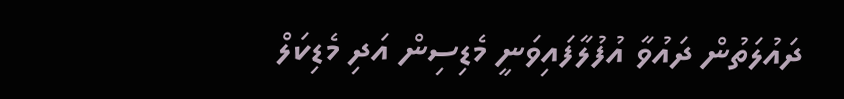ދައުލަތުން ދައުވާ އުފުލާފައިވަނީ މެޑިސިން އަދި މެޑިކަލް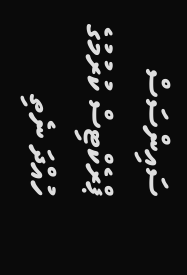ސައިންސަސް ޕްރެކްޓިސް ކުރުމުގެ ހުއްދަ ނެތި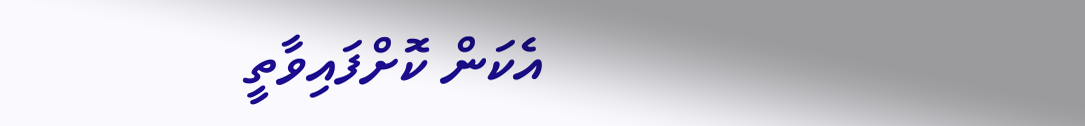އެކަން ކޮށްފައިވާތީ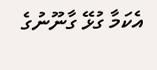އެކަމާ ގުޅޭ ގާނޫނުގެ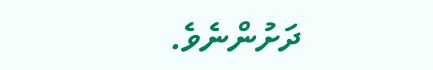ދަށުންނެވެ.